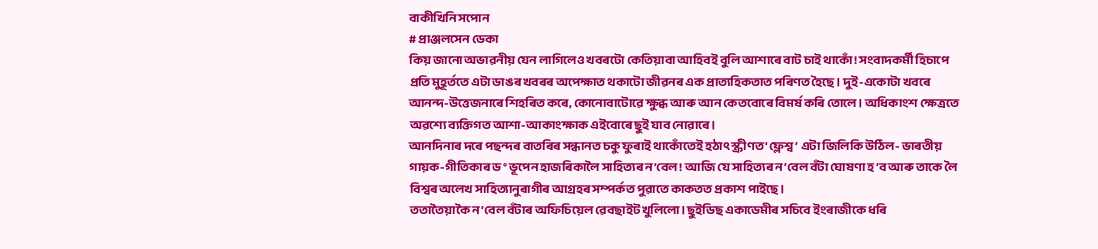বাকীখিনি সপোন
# প্রাঞ্জলসেন ডেকা
কিয় জানো অভাৱনীয় যেন লাগিলেও খবৰটো কেতিয়াবা আহিবই বুলি আশাৰে বাট চাই থাকোঁ! সংবাদকর্মী হিচাপে প্রতি মুহূৰ্ততে এটা ডাঙৰ খবৰৰ অপেক্ষাত থকাটো জীৱনৰ এক প্রাত্যহিকতাত পৰিণত হৈছে। দুই-একোটা খবৰে আনন্দ-উত্তেজনাৰে শিহৰিত কৰে, কোনোবাটোৱে ক্ষুব্ধ আৰু আন কেতবোৰে বিমৰ্ষ কৰি তোলে। অধিকাংশ ক্ষেত্রতে অৱশ্যে ব্যক্তিগত আশা-আকাংক্ষাক এইবোৰে ছুই যাব নোৱাৰে।
আনদিনাৰ দৰে পছন্দৰ বাতৰিৰ সন্ধানত চকু ফুৰাই থাকোঁতেই হঠাৎ স্ক্রীণত ‘ফ্লেশ্ব’ এটা জিলিকি উঠিল- ভাৰতীয় গায়ক-গীতিকাৰ ড° ভূপেন হাজৰিকালৈ সাহিত্যৰ ন’বেল! আজি যে সাহিত্যৰ ন’বেল বঁটা ঘোষণা হ’ব আৰু তাকে লৈ বিশ্বৰ অলেখ সাহিত্যানুৰাগীৰ আগ্ৰহৰ সম্পর্কত পুৱাতে কাকতত প্রকাশ পাইছে।
ততাতৈয়াকৈ ন’বেল বঁটাৰ অফিচিয়েল ৱেবছাইট খুলিলো। ছুইডিছ একাডেমীৰ সচিবে ইংৰাজীকে ধৰি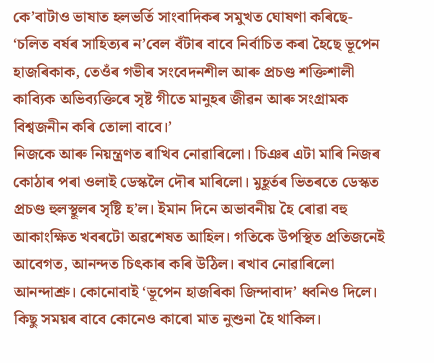কে’বাটাও ভাষাত হলভর্তি সাংবাদিকৰ সমুখত ঘোষণা কৰিছে- ‘চলিত বৰ্ষৰ সাহিত্যৰ ন’বেল বঁটাৰ বাবে নিৰ্বাচিত কৰা হৈছে ভূপেন হাজৰিকাক, তেওঁৰ গভীৰ সংবেদনশীল আৰু প্রচণ্ড শক্তিশালী কাব্যিক অভিব্যক্তিৰে সৃষ্ট গীতে মানুহৰ জীৱন আৰু সংগ্রামক বিশ্বজনীন কৰি তোলা বাবে।’
নিজকে আৰু নিয়ন্ত্রণত ৰাখিব নোৱাৰিলো। চিঞৰ এটা মাৰি নিজৰ কোঠাৰ পৰা ওলাই ডেস্কলৈ দৌৰ মাৰিলো। মুহূৰ্তৰ ভিতৰতে ডেস্কত প্রচণ্ড হুলস্থূলৰ সৃষ্টি হ’ল। ইমান দিনে অভাবনীয় হৈ ৰোৱা বহু আকাংক্ষিত খবৰটো অৱশেষত আহিল। গতিকে উপস্থিত প্রতিজনেই আবেগত, আনন্দত চিৎকাৰ কৰি উঠিল। ৰখাব নোৱাৰিলো আনন্দাশ্রু। কোনোবাই ‘ভূপেন হাজৰিকা জিন্দাবাদ’ ধ্বনিও দিলে। কিছু সময়ৰ বাবে কোনেও কাৰো মাত নুশুনা হৈ থাকিল।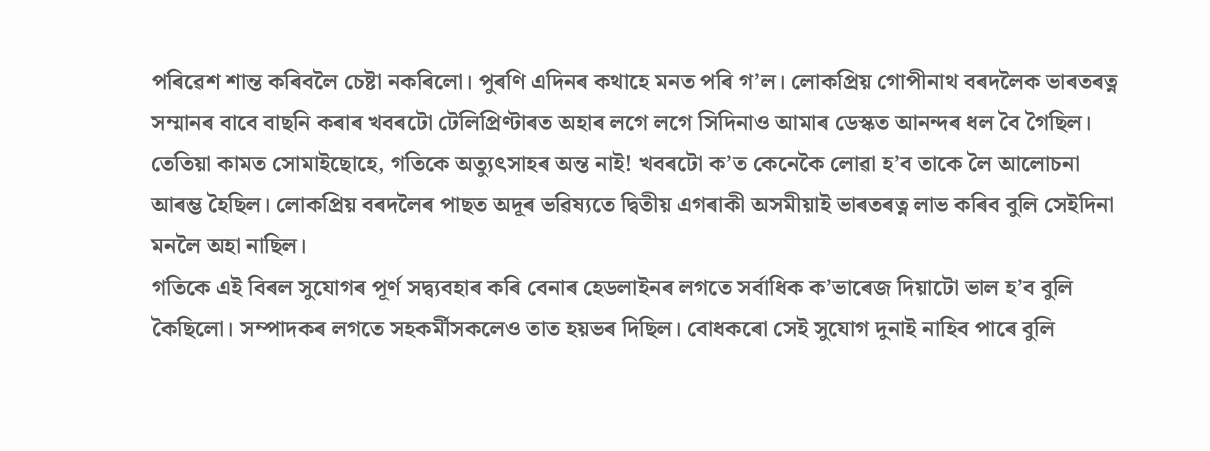পৰিৱেশ শান্ত কৰিবলৈ চেষ্টা নকৰিলো। পুৰণি এদিনৰ কথাহে মনত পৰি গ’ল। লোকপ্রিয় গোপীনাথ বৰদলৈক ভাৰতৰত্ন সম্মানৰ বাবে বাছনি কৰাৰ খবৰটো টেলিপ্রিণ্টাৰত অহাৰ লগে লগে সিদিনাও আমাৰ ডেস্কত আনন্দৰ ধল বৈ গৈছিল। তেতিয়া কামত সোমাইছোহে, গতিকে অত্যুৎসাহৰ অন্ত নাই! খবৰটো ক’ত কেনেকৈ লোৱা হ’ব তাকে লৈ আলোচনা আৰম্ভ হৈছিল। লোকপ্রিয় বৰদলৈৰ পাছত অদূৰ ভৱিষ্যতে দ্বিতীয় এগৰাকী অসমীয়াই ভাৰতৰত্ন লাভ কৰিব বুলি সেইদিনা মনলৈ অহা নাছিল।
গতিকে এই বিৰল সুযোগৰ পূৰ্ণ সদ্ব্যবহাৰ কৰি বেনাৰ হেডলাইনৰ লগতে সৰ্বাধিক ক’ভাৰেজ দিয়াটো ভাল হ’ব বুলি কৈছিলো। সম্পাদকৰ লগতে সহকর্মীসকলেও তাত হয়ভৰ দিছিল। বোধকৰো সেই সুযোগ দুনাই নাহিব পাৰে বুলি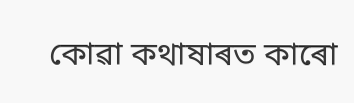কোৱা কথাষাৰত কাৰো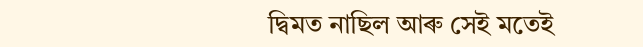দ্বিমত নাছিল আৰু সেই মতেই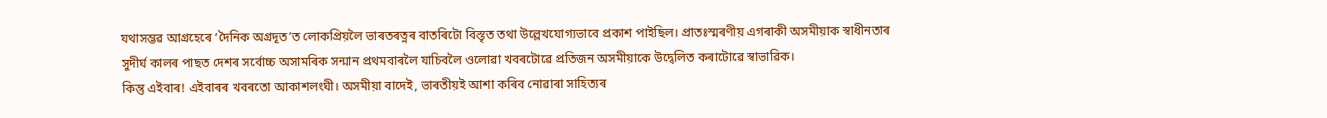যথাসম্ভৱ আগ্ৰহেৰে ‘দৈনিক অগ্রদূত’ত লোকপ্রিয়লৈ ভাৰতৰত্নৰ বাতৰিটো বিস্তৃত তথা উল্লেখযোগ্যভাবে প্রকাশ পাইছিল। প্রাতঃস্মৰণীয় এগৰাকী অসমীয়াক স্বাধীনতাৰ সুদীর্ঘ কালৰ পাছত দেশৰ সৰ্বোচ্চ অসামৰিক সন্মান প্ৰথমবাৰলৈ যাচিবলৈ ওলোৱা খবৰটোৱে প্রতিজন অসমীয়াকে উদ্বেলিত কৰাটোৱে স্বাভাৱিক।
কিন্তু এইবাৰ! এইবাৰৰ খবৰতো আকাশলংঘী। অসমীয়া বাদেই, ভাৰতীয়ই আশা কৰিব নোৱাৰা সাহিত্যৰ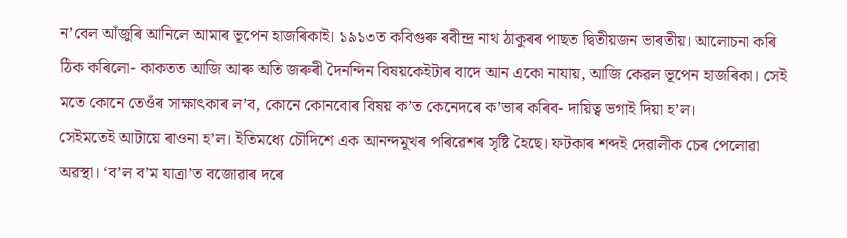ন’বেল আঁজুৰি আনিলে আমাৰ ভূপেন হাজৰিকাই। ১৯১৩ত কবিগুৰু ৰবীন্দ্ৰ নাথ ঠাকুৰৰ পাছত দ্বিতীয়জন ভাৰতীয়। আলোচনা কৰি ঠিক কৰিলো- কাকতত আজি আৰু অতি জৰুৰী দৈনন্দিন বিষয়কেইটাৰ বাদে আন একো নাযায়, আজি কেৱল ভূপেন হাজৰিকা। সেই মতে কোনে তেওঁৰ সাক্ষাৎকাৰ ল’ব, কোনে কোনবোৰ বিষয় ক’ত কেনেদৰে ক’ভাৰ কৰিব- দায়িত্ব ভগাই দিয়া হ’ল।
সেইমতেই আটায়ে ৰাওনা হ’ল। ইতিমধ্যে চৌদিশে এক আনন্দমুখৰ পৰিৱেশৰ সৃষ্টি হৈছে। ফটকাৰ শব্দই দেৱালীক চেৰ পেলোৱা অৱস্থা। ‘ব’ল ব’ম যাত্রা’ত বজোৱাৰ দৰে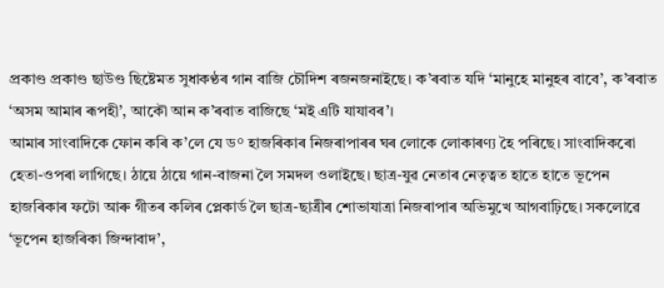প্ৰকাণ্ড প্রকাণ্ড ছাউণ্ড ছিষ্টেমত সুধাকণ্ঠৰ গান বাজি চৌদিশ ৰজনজনাইছে। ক’ৰবাত যদি ‘মানুহে মানুহৰ বাবে’, ক’ৰবাত ‘অসম আমাৰ ৰূপহী’, আকৌ আন ক’ৰবাত বাজিছে ‘মই এটি যাযাবৰ’।
আমাৰ সাংবাদিকে ফোন কৰি ক’লে যে ড° হাজৰিকাৰ নিজৰাপাৰৰ ঘৰ লোকে লোকাৰণ্য হৈ পৰিছে। সাংবাদিকৰো হেতা-ওপৰা লাগিছে। ঠায়ে ঠায়ে গান-বাজনা লৈ সমদল ওলাইছে। ছাত্র-যুৱ নেতাৰ নেতৃত্বত হাতে হাতে ভূপেন হাজৰিকাৰ ফটো আৰু গীতৰ কলিৰ প্লেকার্ড লৈ ছাত্র-ছাত্রীৰ শোভাযাত্রা নিজৰাপাৰ অভিমুখে আগবাঢ়িছে। সকলোৱে ‘ভূপেন হাজৰিকা জিন্দাবাদ’,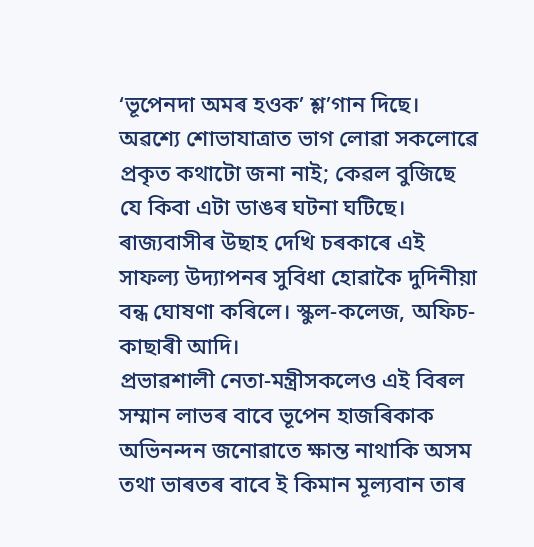‘ভূপেনদা অমৰ হওক’ শ্ল’গান দিছে।
অৱশ্যে শোভাযাত্রাত ভাগ লোৱা সকলোৱে প্রকৃত কথাটো জনা নাই; কেৱল বুজিছে যে কিবা এটা ডাঙৰ ঘটনা ঘটিছে। ৰাজ্যবাসীৰ উছাহ দেখি চৰকাৰে এই সাফল্য উদ্যাপনৰ সুবিধা হোৱাকৈ দুদিনীয়া বন্ধ ঘোষণা কৰিলে। স্কুল-কলেজ, অফিচ-কাছাৰী আদি।
প্রভাৱশালী নেতা-মন্ত্রীসকলেও এই বিৰল সম্মান লাভৰ বাবে ভূপেন হাজৰিকাক অভিনন্দন জনোৱাতে ক্ষান্ত নাথাকি অসম তথা ভাৰতৰ বাবে ই কিমান মূল্যবান তাৰ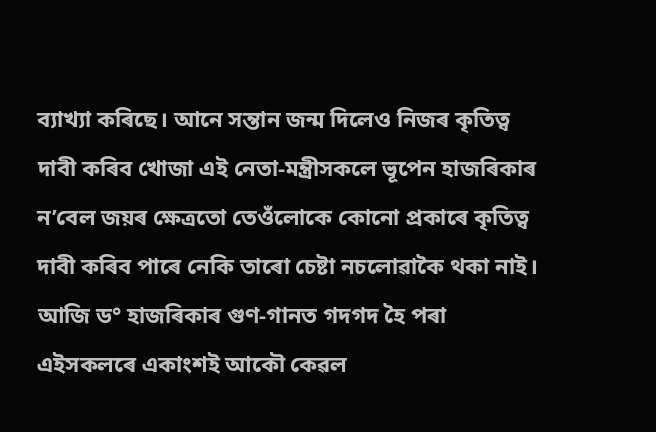ব্যাখ্যা কৰিছে। আনে সন্তান জন্ম দিলেও নিজৰ কৃতিত্ব দাবী কৰিব খোজা এই নেতা-মন্ত্রীসকলে ভূপেন হাজৰিকাৰ ন’বেল জয়ৰ ক্ষেত্ৰতো তেওঁলোকে কোনো প্ৰকাৰে কৃতিত্ব দাবী কৰিব পাৰে নেকি তাৰো চেষ্টা নচলোৱাকৈ থকা নাই।
আজি ড° হাজৰিকাৰ গুণ-গানত গদগদ হৈ পৰা এইসকলৰে একাংশই আকৌ কেৱল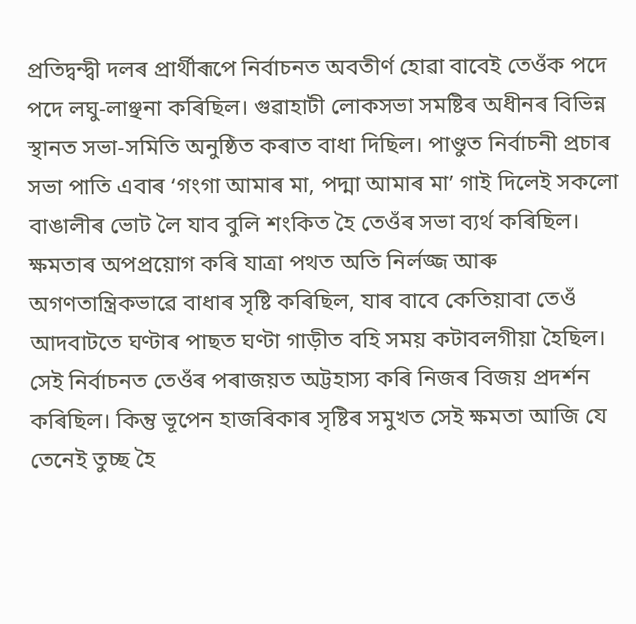প্রতিদ্বন্দ্বী দলৰ প্ৰাৰ্থীৰূপে নির্বাচনত অবতীর্ণ হোৱা বাবেই তেওঁক পদে পদে লঘু-লাঞ্ছনা কৰিছিল। গুৱাহাটী লোকসভা সমষ্টিৰ অধীনৰ বিভিন্ন স্থানত সভা-সমিতি অনুষ্ঠিত কৰাত বাধা দিছিল। পাণ্ডুত নির্বাচনী প্রচাৰ সভা পাতি এবাৰ ‘গংগা আমাৰ মা, পদ্মা আমাৰ মা’ গাই দিলেই সকলো বাঙালীৰ ভোট লৈ যাব বুলি শংকিত হৈ তেওঁৰ সভা ব্যর্থ কৰিছিল। ক্ষমতাৰ অপপ্রয়োগ কৰি যাত্রা পথত অতি নির্লজ্জ আৰু অগণতান্ত্রিকভাৱে বাধাৰ সৃষ্টি কৰিছিল, যাৰ বাবে কেতিয়াবা তেওঁ আদবাটতে ঘণ্টাৰ পাছত ঘণ্টা গাড়ীত বহি সময় কটাবলগীয়া হৈছিল।
সেই নিৰ্বাচনত তেওঁৰ পৰাজয়ত অট্টহাস্য কৰি নিজৰ বিজয় প্রদর্শন কৰিছিল। কিন্তু ভূপেন হাজৰিকাৰ সৃষ্টিৰ সমুখত সেই ক্ষমতা আজি যে তেনেই তুচ্ছ হৈ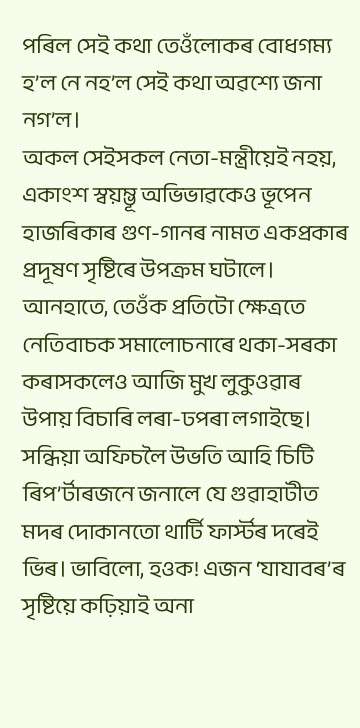পৰিল সেই কথা তেওঁলোকৰ বোধগম্য হ’ল নে নহ’ল সেই কথা অৱশ্যে জনা নগ’ল।
অকল সেইসকল নেতা-মন্ত্রীয়েই নহয়, একাংশ স্বয়ম্ভূ অভিভাৱকেও ভূপেন হাজৰিকাৰ গুণ-গানৰ নামত একপ্ৰকাৰ প্ৰদূষণ সৃষ্টিৰে উপক্রম ঘটালে। আনহাতে, তেওঁক প্রতিটো ক্ষেত্রতে নেতিবাচক সমালোচনাৰে থকা-সৰকা কৰাসকলেও আজি মুখ লুকুওৱাৰ উপায় বিচাৰি লৰা-ঢপৰা লগাইছে। সন্ধিয়া অফিচলৈ উভতি আহি চিটি ৰিপ’ৰ্টাৰজনে জনালে যে গুৱাহাটীত মদৰ দোকানতো থার্টি ফার্স্টৰ দৰেই ভিৰ। ভাবিলো, হওক! এজন ‘যাযাবৰ’ৰ সৃষ্টিয়ে কঢ়িয়াই অনা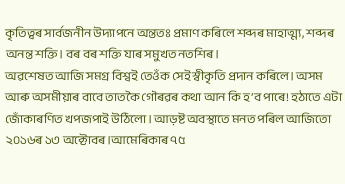কৃতিত্বৰ সাৰ্বজনীন উদ্যাপনে অন্ততঃ প্রমাণ কৰিলে শব্দৰ মাহাত্ম্য, শব্দৰ অনন্ত শক্তি। বৰ বৰ শক্তি যাৰ সমুখত নতশিৰ।
অৱশেষত আজি সমগ্র বিশ্বই তেওঁক সেই স্বীকৃতি প্রদান কৰিলে। অসম আৰু অসমীয়াৰ বাবে তাতকৈ গৌৰৱৰ কথা আন কি হ’ব পাৰে! হঠাতে এটা জোঁকাৰণিত খপজপাই উঠিলো। আড়ষ্ট অবস্থাতে মনত পৰিল আজিতো ২০১৬ৰ ১৩ অক্টোবৰ।আমেৰিকাৰ ৭৫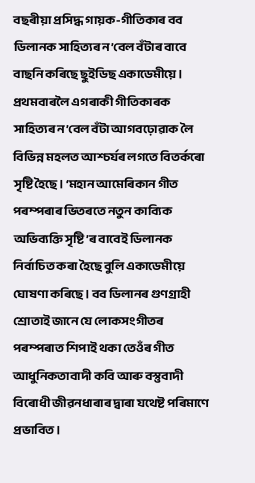বছৰীয়া প্রসিদ্ধ গায়ক-গীতিকাৰ বব ডিলানক সাহিত্যৰ ন’বেল বঁটাৰ বাবে বাছনি কৰিছে ছুইডিছ একাডেমীয়ে।
প্রথমবাৰলৈ এগৰাকী গীতিকাৰক সাহিত্যৰ ন’বেল বঁটা আগবঢ়োৱাক লৈ বিভিন্ন মহলত আশ্চৰ্যৰ লগতে বিতর্কৰো সৃষ্টি হৈছে। ‘মহান আমেৰিকান গীত পৰম্পৰাৰ ভিতৰতে নতুন কাব্যিক অভিব্যক্তি সৃষ্টি’ৰ বাবেই ডিলানক নির্বাচিত কৰা হৈছে বুলি একাডেমীয়ে ঘোষণা কৰিছে। বব ডিলানৰ গুণগ্রাহী শ্রোতাই জানে যে লোকসংগীতৰ পৰম্পৰাত শিপাই থকা তেওঁৰ গীত আধুনিকতাবাদী কবি আৰু বস্তুবাদী বিৰোধী জীৱনধাৰাৰ দ্বাৰা যথেষ্ট পৰিমাণে প্রভাবিত।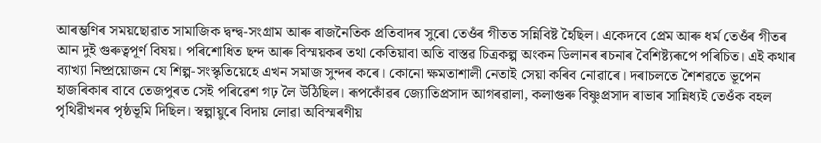আৰম্ভণিৰ সময়ছোৱাত সামাজিক দ্বন্দ্ব-সংগ্রাম আৰু ৰাজনৈতিক প্ৰতিবাদৰ সুৰো তেওঁৰ গীতত সন্নিবিষ্ট হৈছিল। একেদবে প্ৰেম আৰু ধর্ম তেওঁৰ গীতৰ আন দুই গুৰুত্বপূর্ণ বিষয়। পৰিশোধিত ছন্দ আৰু বিস্ময়কৰ তথা কেতিয়াবা অতি বাস্তৱ চিত্রকল্প অংকন ডিলানৰ ৰচনাৰ বৈশিষ্ট্যৰূপে পৰিচিত। এই কথাৰ ব্যাখ্যা নিষ্প্রয়োজন যে শিল্প-সংস্কৃতিয়েহে এখন সমাজ সুন্দৰ কৰে। কোনো ক্ষমতাশালী নেতাই সেয়া কৰিব নোৱাৰে। দৰাচলতে শৈশৱতে ভূপেন হাজৰিকাৰ বাবে তেজপুৰত সেই পৰিৱেশ গঢ় লৈ উঠিছিল। ৰূপকোঁৱৰ জ্যোতিপ্ৰসাদ আগৰৱালা, কলাগুৰু বিষ্ণুপ্ৰসাদ ৰাভাৰ সান্নিধ্যই তেওঁক বহল পৃথিৱীখনৰ পৃষ্ঠভূমি দিছিল। স্বল্পায়ুৰে বিদায় লোৱা অবিস্মৰণীয়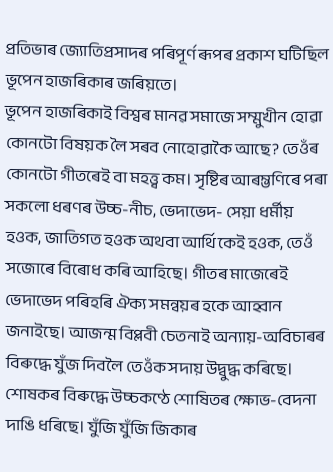প্রতিভাৰ জ্যোতিপ্ৰসাদৰ পৰিপূৰ্ণ ৰূপৰ প্ৰকাশ ঘটিছিল ভূপেন হাজৰিকাৰ জৰিয়তে।
ভূপেন হাজৰিকাই বিশ্বৰ মানৱ সমাজে সম্মুখীন হোৱা কোনটো বিষয়ক লৈ সৰব নোহোৱাকৈ আছে? তেওঁৰ কোনটো গীতৰেই বা মহত্ত্ব কম। সৃষ্টিৰ আৰম্ভণিৰে পৰা সকলো ধৰণৰ উচ্চ-নীচ, ভেদাভেদ- সেয়া ধর্মীয় হওক, জাতিগত হওক অথবা আর্থিকেই হওক, তেওঁ সজোৰে বিৰোধ কৰি আহিছে। গীতৰ মাজেৰেই ভেদাভেদ পৰিহৰি ঐক্য সমন্বয়ৰ হকে আহ্বান জনাইছে। আজন্ম বিপ্লবী চেতনাই অন্যায়-অবিচাৰৰ বিৰুদ্ধে যুঁজ দিবলৈ তেওঁক সদায় উদ্বুদ্ধ কৰিছে।
শোষকৰ বিৰুদ্ধে উচ্চকণ্ঠে শোষিতৰ ক্ষোভ-বেদনা দাঙি ধৰিছে। যুঁজি যুঁজি জিকাৰ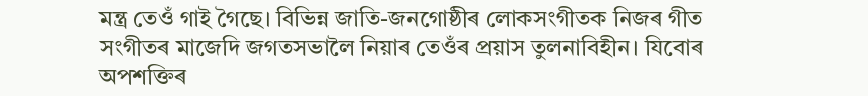মন্ত্ৰ তেওঁ গাই গৈছে। বিভিন্ন জাতি-জনগোষ্ঠীৰ লোকসংগীতক নিজৰ গীত সংগীতৰ মাজেদি জগতসভালৈ নিয়াৰ তেওঁৰ প্ৰয়াস তুলনাবিহীন। যিবোৰ অপশক্তিৰ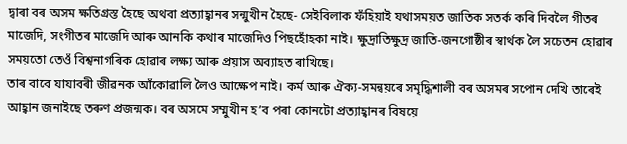দ্বাৰা বৰ অসম ক্ষতিগ্রস্ত হৈছে অথবা প্রত্যাহ্বানৰ সন্মুখীন হৈছে- সেইবিলাক ফঁহিয়াই যথাসময়ত জাতিক সতৰ্ক কৰি দিবলৈ গীতৰ মাজেদি, সংগীতৰ মাজেদি আৰু আনকি কথাৰ মাজেদিও পিছহোঁহকা নাই। ক্ষুদ্রাতিক্ষুদ্র জাতি-জনগোষ্ঠীৰ স্বাৰ্থক লৈ সচেতন হোৱাৰ সময়তো তেওঁ বিশ্বনাগৰিক হোৱাৰ লক্ষ্য আৰু প্ৰয়াস অব্যাহত ৰাখিছে।
তাৰ বাবে যাযাবৰী জীৱনক আঁকোৱালি লৈও আক্ষেপ নাই। কর্ম আৰু ঐক্য-সমন্বয়ৰে সমৃদ্ধিশালী বৰ অসমৰ সপোন দেখি তাৰেই আহ্বান জনাইছে তৰুণ প্রজন্মক। বৰ অসমে সম্মুখীন হ’ব পৰা কোনটো প্রত্যাহ্বানৰ বিষয়ে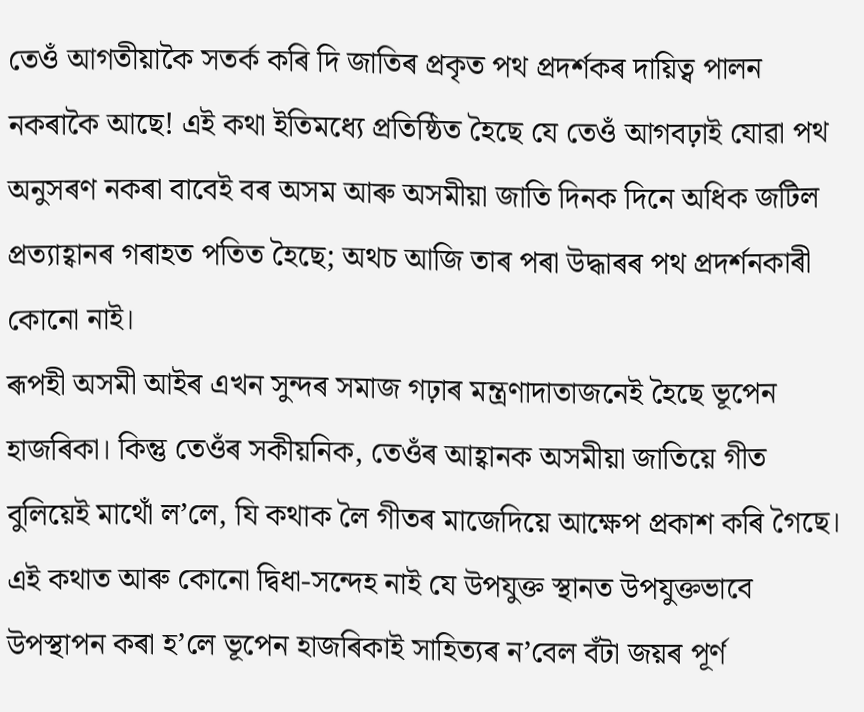তেওঁ আগতীয়াকৈ সতৰ্ক কৰি দি জাতিৰ প্ৰকৃত পথ প্ৰদৰ্শকৰ দায়িত্ব পালন নকৰাকৈ আছে! এই কথা ইতিমধ্যে প্রতিষ্ঠিত হৈছে যে তেওঁ আগবঢ়াই যোৱা পথ অনুসৰণ নকৰা বাবেই বৰ অসম আৰু অসমীয়া জাতি দিনক দিনে অধিক জটিল প্রত্যাহ্বানৰ গৰাহত পতিত হৈছে; অথচ আজি তাৰ পৰা উদ্ধাৰৰ পথ প্ৰদৰ্শনকাৰী কোনো নাই।
ৰূপহী অসমী আইৰ এখন সুন্দৰ সমাজ গঢ়াৰ মন্ত্রণাদাতাজনেই হৈছে ভূপেন হাজৰিকা। কিন্তু তেওঁৰ সকীয়নিক, তেওঁৰ আহ্বানক অসমীয়া জাতিয়ে গীত বুলিয়েই মাথোঁ ল’লে, যি কথাক লৈ গীতৰ মাজেদিয়ে আক্ষেপ প্রকাশ কৰি গৈছে। এই কথাত আৰু কোনো দ্বিধা-সন্দেহ নাই যে উপযুক্ত স্থানত উপযুক্তভাবে উপস্থাপন কৰা হ’লে ভূপেন হাজৰিকাই সাহিত্যৰ ন’বেল বঁটা জয়ৰ পূৰ্ণ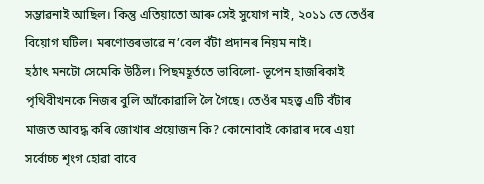সম্ভাৱনাই আছিল। কিন্তু এতিয়াতো আৰু সেই সুযোগ নাই, ২০১১ তে তেওঁৰ বিয়োগ ঘটিল। মৰণোত্তৰভাৱে ন’বেল বঁটা প্ৰদানৰ নিয়ম নাই।
হঠাৎ মনটো সেমেকি উঠিল। পিছমহূর্ততে ভাবিলো- ভূপেন হাজৰিকাই পৃথিবীখনকে নিজৰ বুলি আঁকোৱালি লৈ গৈছে। তেওঁৰ মহত্ত্ব এটি বঁটাৰ মাজত আবদ্ধ কৰি জোখাৰ প্ৰয়োজন কি? কোনোবাই কোৱাৰ দৰে এয়া সর্বোচ্চ শৃংগ হোৱা বাবে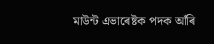মাউন্ট এভাৰেষ্টক পদক আঁৰি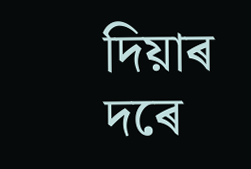দিয়াৰ দৰে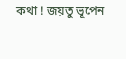কথা ! জয়তু ভূপেন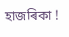হাজৰিকা !